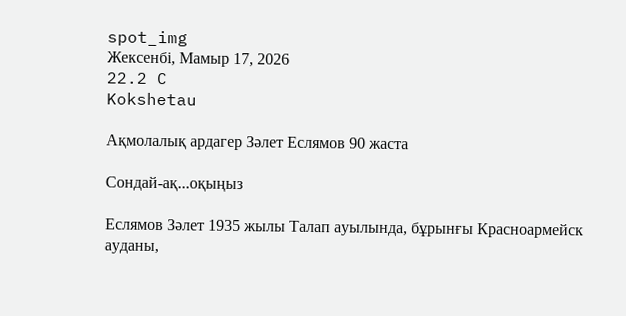spot_img
Жексенбі, Мамыр 17, 2026
22.2 C
Kokshetau

Ақмолалық ардагер Зәлет Еслямов 90 жаста

Сондай-ақ...оқыңыз

Еслямов Зәлет 1935 жылы Талап ауылында, бұрынғы Красноармейск ауданы,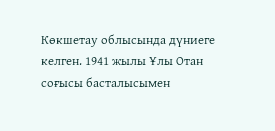Көкшетау облысында дүниеге келген. 1941 жылы Ұлы Отан соғысы басталысымен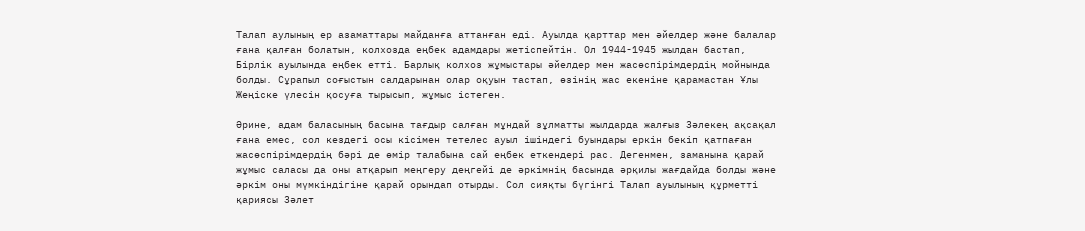Талап аулының ер азаматтары майданға аттанған еді. Ауылда қарттар мен әйелдер және балалар ғана қалған болатын, колхозда еңбек адамдары жетіспейтін. Ол 1944-1945 жылдан бастап, Бірлік ауылында еңбек етті. Барлық колхоз жұмыстары әйелдер мен жасөспірімдердің мойнында болды. Сұрапыл соғыстын салдарынан олар оқуын тастап, өзінің жас екеніне қарамастан Ұлы Жеңіске үлесін қосуға тырысып, жұмыс істеген.

Әрине, адам баласының басына тағдыр салған мұндай зұлматты жылдарда жалғыз Зәлекең ақсақал ғана емес, сол кездегі осы кісімен тетелес ауыл ішіндегі буындары еркін бекіп қатпаған жасөспірімдердің бәрі де өмір талабына сай еңбек еткендері рас. Дегенмен, заманына қарай жұмыс саласы да оны атқарып меңгеру деңгейі де әркімнің басында әрқилы жағдайда болды және әркім оны мүмкіндігіне қарай орындап отырды. Сол сияқты бүгінгі Талап ауылының құрметті қариясы Зәлет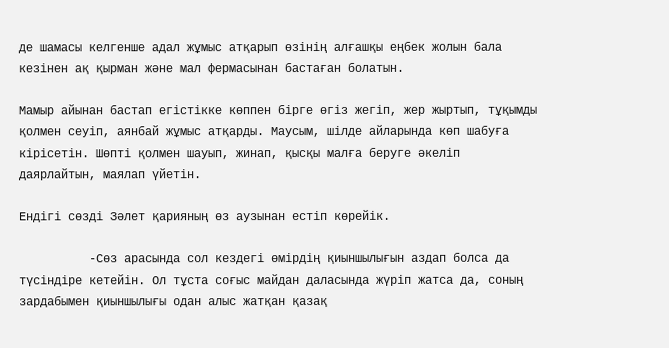де шамасы келгенше адал жұмыс атқарып өзінің алғашқы еңбек жолын бала кезінен ақ қырман және мал фермасынан бастаған болатын.

Мамыр айынан бастап егістікке көппен бірге өгіз жегіп, жер жыртып, тұқымды қолмен сеуіп, аянбай жұмыс атқарды. Маусым, шілде айларында көп шабуға кірісетін. Шөпті қолмен шауып, жинап, қысқы малға беруге әкеліп даярлайтын, маялап үйетін.

Ендігі сөзді Зәлет қарияның өз аузынан естіп көрейік.

          -Сөз арасында сол кездегі өмірдің қиыншылығын аздап болса да түсіндіре кетейін. Ол тұста соғыс майдан даласында жүріп жатса да, соның зардабымен қиыншылығы одан алыс жатқан қазақ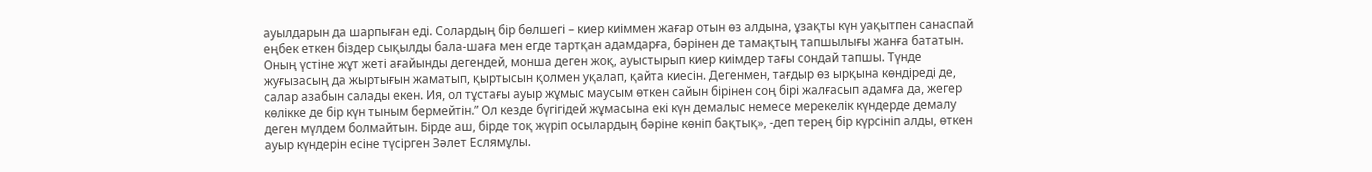ауылдарын да шарпыған еді. Солардың бір бөлшегі – киер киіммен жағар отын өз алдына, ұзақты күн уақытпен санаспай еңбек еткен біздер сықылды бала-шаға мен егде тартқан адамдарға, бәрінен де тамақтың тапшылығы жанға бататын. Оның үстіне жұт жеті ағайынды дегендей, монша деген жоқ, ауыстырып киер киімдер тағы сондай тапшы. Түнде жуғызасың да жыртығын жаматып, қыртысын қолмен уқалап, қайта киесін. Дегенмен, тағдыр өз ырқына көндіреді де, салар азабын салады екен. Ия, ол тұстағы ауыр жұмыс маусым өткен сайын бірінен соң бірі жалғасып адамға да, жегер көлікке де бір күн тыным бермейтін.” Ол кезде бүгігідей жұмасына екі күн демалыс немесе мерекелік күндерде демалу деген мүлдем болмайтын. Бірде аш, бірде тоқ жүріп осылардың бәріне көніп бақтық», -деп терең бір күрсініп алды, өткен ауыр күндерін есіне түсірген Зәлет Еслямұлы.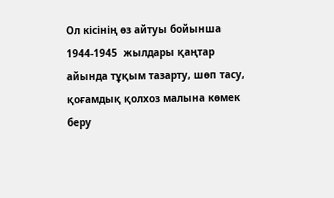Ол кісінің өз айтуы бойынша 1944-1945  жылдары қаңтар айында тұқым тазарту, шөп тасу, қоғамдық қолхоз малына көмек беру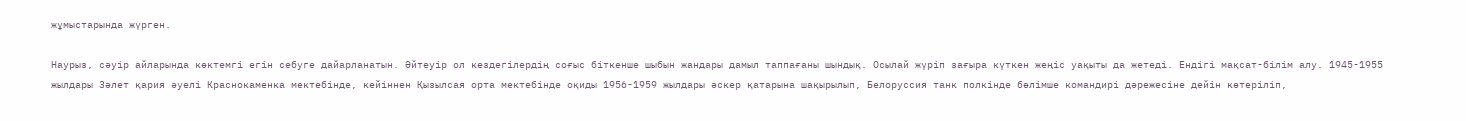жұмыстарында жүрген.

Наурыз, сәуір айларында көктемгі егін себуге дайарланатын. Әйтеуір ол кездегілердің соғыс біткенше шыбын жандары дамыл таппағаны шындық. Осылай жүріп зағыра күткен жеңіс уақыты да жетеді. Ендігі мақсат-білім алу. 1945-1955 жылдары Зәлет қария әуелі Краснокаменка мектебінде, кейіннен Қызылсая орта мектебінде оқиды 1956-1959 жылдары әскер қатарына шақырылып, Белоруссия танк полкінде бөлімше командирі дәрежесіне дейін көтеріліп,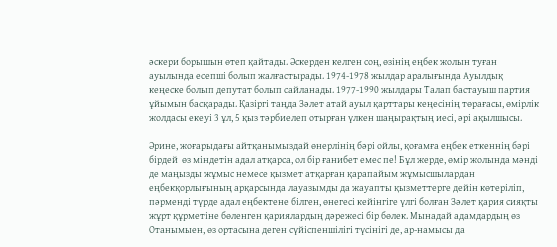әскери борышын өтеп қайтады. Әскерден келген соң, өзінің еңбек жолын туған ауылында есепші болып жалғастырады. 1974-1978 жылдар аралығында Ауылдық кеңеске болып депутат болып сайланады. 1977-1990 жылдары Талап бастауыш партия ұйымын басқарады. Қазіргі таңда Зәлет атай ауыл қарттары кеңесінің төрағасы, өмірлік жолдасы екеуі 3 ұл, 5 қыз тәрбиелеп отырған үлкен шаңырақтың иесі, әрі ақылшысы.

Әрине, жоғарыдағы айтқанымыздай өнерлінің бәрі ойлы, қоғамға еңбек еткеннің бәрі бірдей  өз міндетін адал атқарса, ол бір ғанибет емес пе! Бұл жерде, өмір жолында мәнді де маңызды жұмыс немесе қызмет атқарған қарапайым жұмысшылардан еңбекқорлығының арқарсында лауазымды да жауапты қызметтерге дейін көтеріліп, пәрменді түрде адал еңбектене білген, өнегесі кейінгіге үлгі болған Зәлет қария сияқты жұрт құрметіне бөленген қариялардың дәрежесі бір бөлек. Мынадай адамдардың өз Отанымыен, өз ортасына деген сүйіспеншілігі түсінігі де, ар-намысы да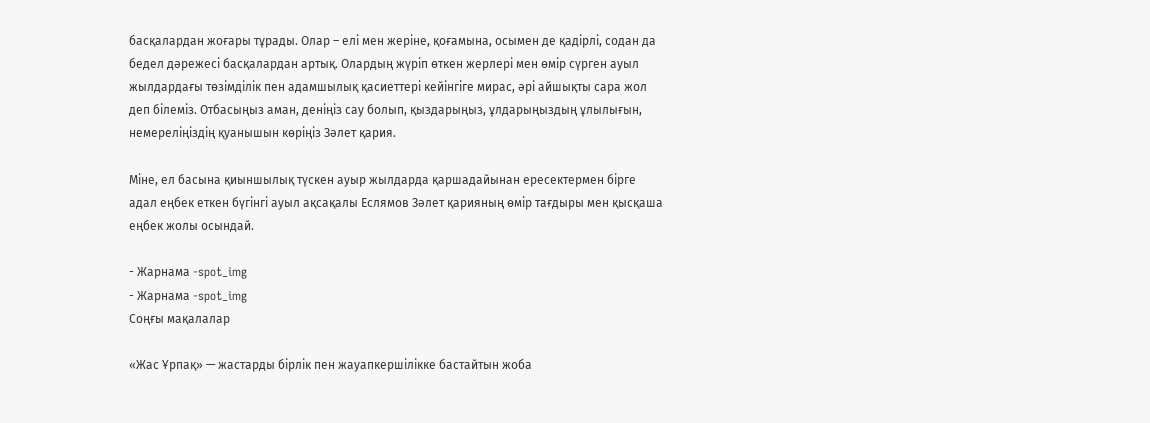басқалардан жоғары тұрады. Олар – елі мен жеріне, қоғамына, осымен де қадірлі, содан да бедел дәрежесі басқалардан артық. Олардың жүріп өткен жерлері мен өмір сүрген ауыл жылдардағы төзімділік пен адамшылық қасиеттері кейінгіге мирас, әрі айшықты сара жол деп білеміз. Отбасыңыз аман, деніңіз сау болып, қыздарыңыз, ұлдарыңыздың ұлылығын, немереліңіздің қуанышын көріңіз Зәлет қария.

Міне, ел басына қиыншылық түскен ауыр жылдарда қаршадайынан ересектермен бірге адал еңбек еткен бүгінгі ауыл ақсақалы Еслямов Зәлет қарияның өмір тағдыры мен қысқаша еңбек жолы осындай.

- Жарнама -spot_img
- Жарнама -spot_img
Соңғы мақалалар

«Жас Ұрпақ» — жастарды бірлік пен жауапкершілікке бастайтын жоба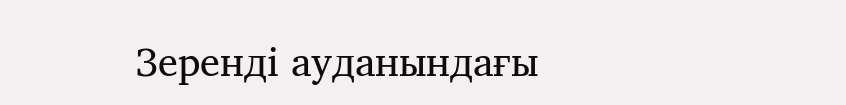Зеренді ауданындағы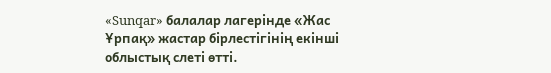«Sunqar» балалар лагерінде «Жас Ұрпақ» жастар бірлестігінің екінші облыстық слеті өтті.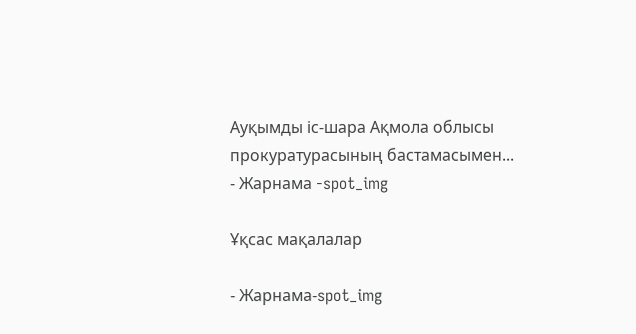Ауқымды іс-шара Ақмола облысы прокуратурасының бастамасымен...
- Жарнама -spot_img

Ұқсас мақалалар

- Жарнама-spot_img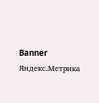Banner
Яндекс.Метрика